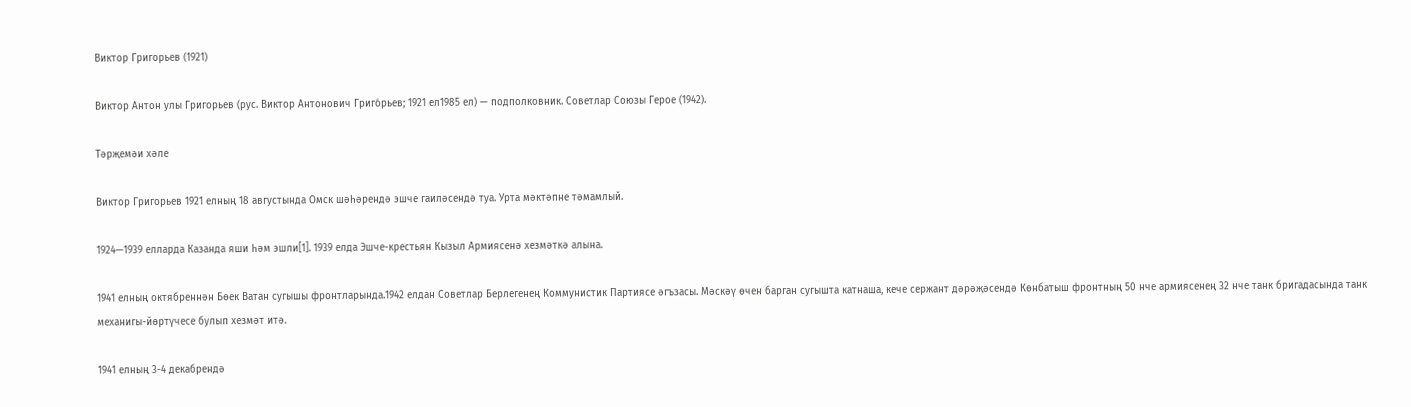Виктор Григорьев (1921)

Виктор Антон улы Григорьев (рус. Виктор Антонович Григо́рьев; 1921 ел1985 ел) — подполковник. Советлар Союзы Герое (1942).

Тәрҗемәи хәле

Виктор Григорьев 1921 елның 18 августында Омск шәһәрендә эшче гаиләсендә туа. Урта мәктәпне тәмамлый.

1924—1939 елларда Казанда яши һәм эшли[1]. 1939 елда Эшче-крестьян Кызыл Армиясенә хезмәткә алына.

1941 елның октябреннән Бөек Ватан сугышы фронтларында.1942 елдан Советлар Берлегенең Коммунистик Партиясе әгъзасы. Мәскәү өчен барган сугышта катнаша, кече сержант дәрәҗәсендә Көнбатыш фронтның 50 нче армиясенең 32 нче танк бригадасында танк механигы-йөртүчесе булып хезмәт итә.

1941 елның 3-4 декабрендә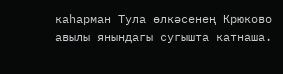каһарман Тула өлкәсенең Крюково авылы янындагы сугышта катнаша.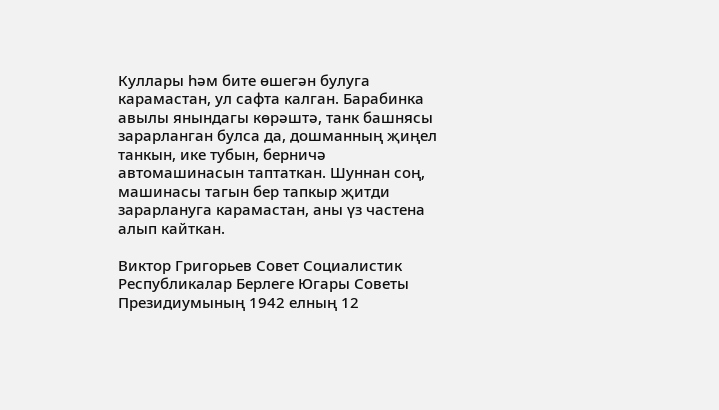Куллары һәм бите өшегән булуга карамастан, ул сафта калган. Барабинка авылы янындагы көрәштә, танк башнясы зарарланган булса да, дошманның җиңел танкын, ике тубын, берничә автомашинасын таптаткан. Шуннан соң, машинасы тагын бер тапкыр җитди зарарлануга карамастан, аны үз частена алып кайткан.

Виктор Григорьев Совет Социалистик Республикалар Берлеге Югары Советы Президиумының 1942 елның 12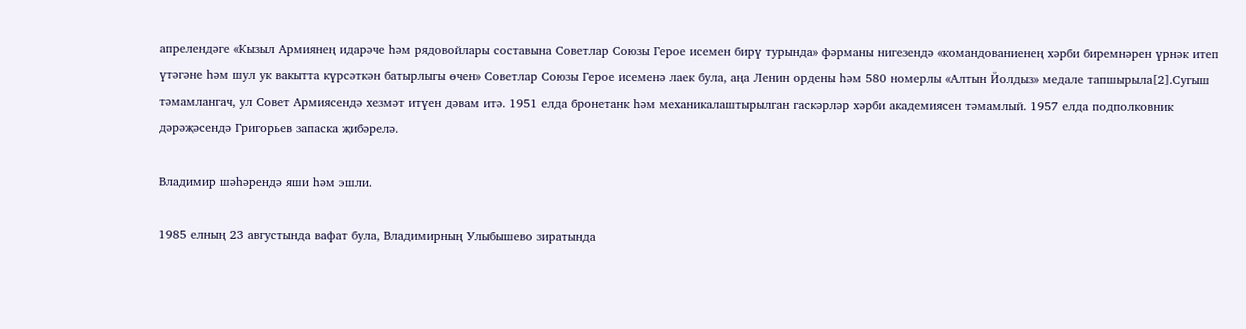апрелендәге «Кызыл Армиянең идарәче һәм рядовойлары составына Советлар Союзы Герое исемен бирү турында» фәрманы нигезендә «командованиенең хәрби биремнәрен үрнәк итеп үтәгәне һәм шул ук вакытта күрсәткән батырлыгы өчен» Советлар Союзы Герое исеменә лаек була, аңа Ленин ордены һәм 580 номерлы «Алтын Йолдыз» медале тапшырыла[2].Сугыш тәмамлангач, ул Совет Армиясендә хезмәт итүен дәвам итә. 1951 елда бронетанк һәм механикалаштырылган гаскәрләр хәрби академиясен тәмамлый. 1957 елда подполковник дәрәҗәсендә Григорьев запаска җибәрелә.

Владимир шәһәрендә яши һәм эшли.

1985 елның 23 августында вафат була, Владимирның Улыбышево зиратында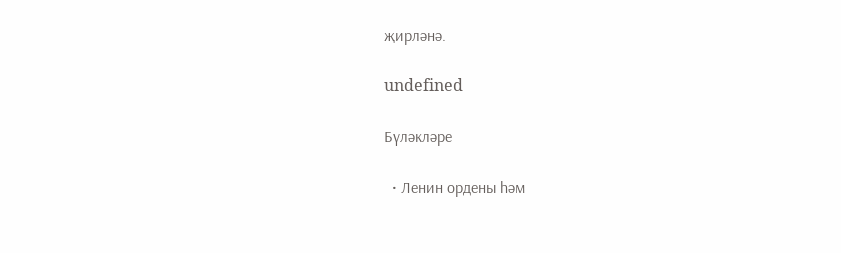җирләнә.

undefined

Бүләкләре

  • Ленин ордены һәм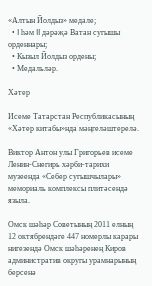«Алтын Йолдыз» медале;
  • I һәм II дәрәҗә Ватан сугышы орденнары;
  • Кызыл Йолдыз ордены;
  • Медальләр.

Хәтер

Исеме Татарстан Республикасының «Хәтер китабы»нда мәңгеләштерелә.

Виктор Антон улы Григорьев исеме Ленин-Снегирь хәрби-тарихи музеенда «Себер сугышчылары» мемориаль комплексы плитәсендә языла.

Омск шәһәр Советының 2011 елның 12 октябрендәге 447 номерлы карары нигезендә Омск шәһәренең Киров административ округы урамнарының берсенә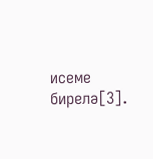исеме бирелә[3].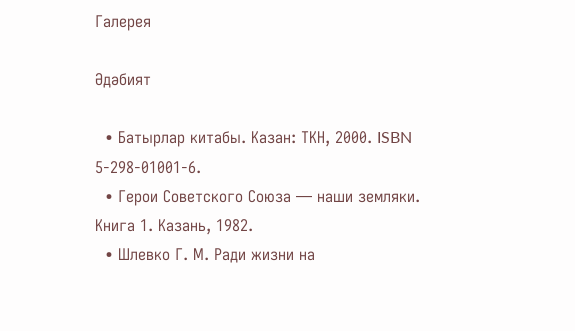Галерея

Әдәбият

  • Батырлар китабы. Казан: ТКН, 2000. ISBN 5-298-01001-6.
  • Герои Советского Союза — наши земляки. Книга 1. Казань, 1982.
  • Шлевко Г. М. Ради жизни на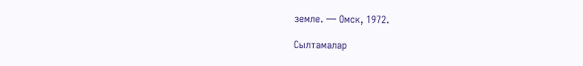земле. — Омск, 1972.

Сылтамалар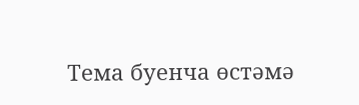Тема буенча өстәмә